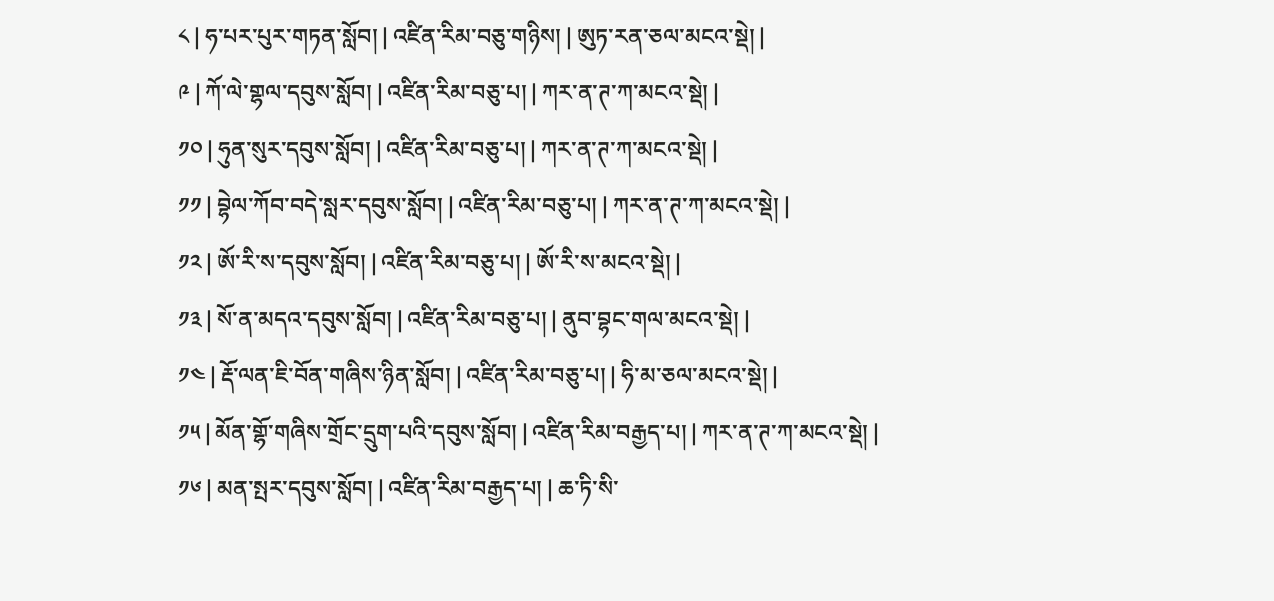༨ | ཧ་པར་པུར་གཏན་སློབ། | འཛིན་རིམ་བཅུ་གཉིས། | ཨུཏ་རན་ཅལ་མངའ་སྡེ། |
༩ | ཀོ་ལེ་གྷལ་དབུས་སློབ། | འཛིན་རིམ་བཅུ་པ། | ཀར་ན་ཊ་ཀ་མངའ་སྡེ། |
༡༠ | ཧུན་སུར་དབུས་སློབ། | འཛིན་རིམ་བཅུ་པ། | ཀར་ན་ཊ་ཀ་མངའ་སྡེ། |
༡༡ | བྷེལ་ཀོབ་བདེ་སླར་དབུས་སློབ། | འཛིན་རིམ་བཅུ་པ། | ཀར་ན་ཊ་ཀ་མངའ་སྡེ། |
༡༢ | ཨོ་རི་ས་དབུས་སློབ། | འཛིན་རིམ་བཅུ་པ། | ཨོ་རི་ས་མངའ་སྡེ། |
༡༣ | སོ་ན་མདའ་དབུས་སློབ། | འཛིན་རིམ་བཅུ་པ། | ནུབ་བྷང་གལ་མངའ་སྡེ། |
༡༤ | རྡོ་ལན་ཇི་བོན་གཞིས་ཉིན་སློབ། | འཛིན་རིམ་བཅུ་པ། | ཧི་མ་ཅལ་མངའ་སྡེ། |
༡༥ | མོན་གྷོ་གཞིས་གྲོང་དྲུག་པའི་དབུས་སློབ། | འཛིན་རིམ་བརྒྱད་པ། | ཀར་ན་ཊ་ཀ་མངའ་སྡེ། |
༡༦ | མན་སྤར་དབུས་སློབ། | འཛིན་རིམ་བརྒྱད་པ། | ཆ་ཏི་སི་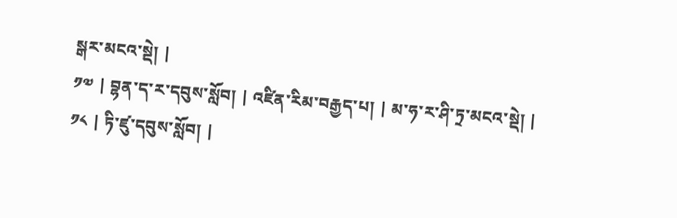སྒར་མངའ་སྡེ། |
༡༧ | བྷན་ད་ར་དབུས་སློབ། | འཛིན་རིམ་བརྒྱད་པ། | མ་ཧ་ར་ཤི་ཏྲ་མངའ་སྡེ། |
༡༨ | ཏི་ཛུ་དབུས་སློབ། |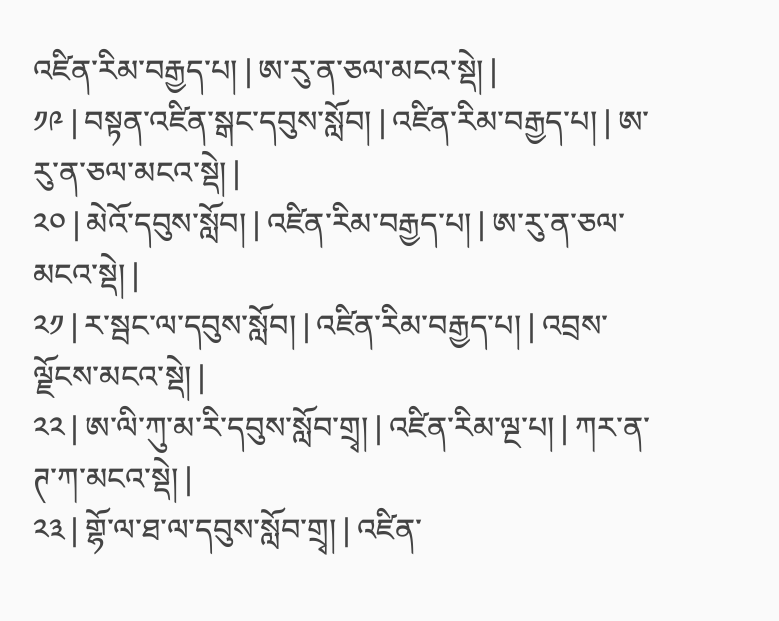འཛིན་རིམ་བརྒྱད་པ། | ཨ་རུ་ན་ཅལ་མངའ་སྡེ། |
༡༩ | བསྟན་འཛིན་སྒང་དབུས་སློབ། | འཛིན་རིམ་བརྒྱད་པ། | ཨ་རུ་ན་ཅལ་མངའ་སྡེ། |
༢༠ | མེའོ་དབུས་སློབ། | འཛིན་རིམ་བརྒྱད་པ། | ཨ་རུ་ན་ཅལ་མངའ་སྡེ། |
༢༡ | ར་སྦང་ལ་དབུས་སློབ། | འཛིན་རིམ་བརྒྱད་པ། | འབྲས་ལྗོངས་མངའ་སྡེ། |
༢༢ | ཨ་ལི་ཀུ་མ་རི་དབུས་སློབ་གྲྭ། | འཛིན་རིམ་ལྔ་པ། | ཀར་ན་ཊ་ཀ་མངའ་སྡེ། |
༢༣ | གྷོ་ལ་ཐ་ལ་དབུས་སློབ་གྲྭ། | འཛིན་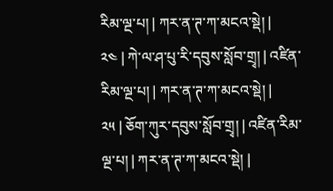རིམ་ལྔ་པ། | ཀར་ན་ཊ་ཀ་མངའ་སྡེ། |
༢༤ | ཀེ་ལ་ཤ་པུ་རི་དབུས་སློབ་གྲྭ། | འཛིན་རིམ་ལྔ་པ། | ཀར་ན་ཊ་ཀ་མངའ་སྡེ། |
༢༥ | ཅོག་ཀུར་དབུས་སློབ་གྲྭ། | འཛིན་རིམ་ལྔ་པ། | ཀར་ན་ཊ་ཀ་མངའ་སྡེ། |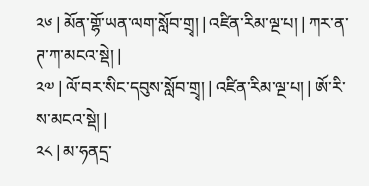༢༦ | མོན་གྷོ་ཡན་ལག་སློབ་གྲྭ། | འཛིན་རིམ་ལྔ་པ། | ཀར་ན་ཊ་ཀ་མངའ་སྡེ། |
༢༧ | ལོ་བར་སིང་དབུས་སློབ་གྲྭ། | འཛིན་རིམ་ལྔ་པ། | ཨོ་རི་ས་མངའ་སྡེ། |
༢༨ | མ་ཧནདྲ་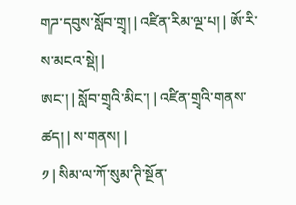གཌ་དབུས་སློབ་གྲྭ། | འཛིན་རིམ་ལྔ་པ། | ཨོ་རི་ས་མངའ་སྡེ། |
ཨང་། | སློབ་གྲྭའི་མིང་། | འཛིན་གྲྭའི་གནས་ཚད། | ས་གནས། |
༡ | སིམ་ལ་ཀོ་སུམ་ཊི་སྔོན་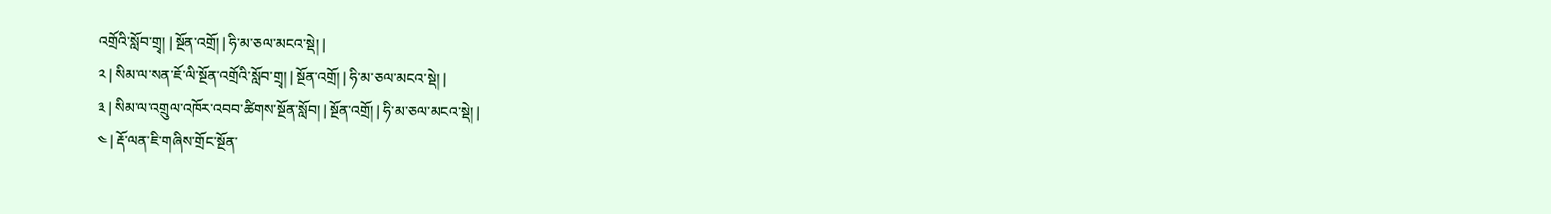འགྲོའི་སློབ་གྲྭ། | སྔོན་འགྲོ། | ཧི་མ་ཅལ་མངའ་སྡེ། |
༢ | སིམ་ལ་སན་ཇོ་ལི་སྔོན་འགྲོའི་སློབ་གྲྭ། | སྔོན་འགྲོ། | ཧི་མ་ཅལ་མངའ་སྡེ། |
༣ | སིམ་ལ་འགྲུལ་འཁོར་འབབ་ཚིགས་སྔོན་སློབ། | སྔོན་འགྲོ། | ཧི་མ་ཅལ་མངའ་སྡེ། |
༤ | རྡོ་ལན་ཇི་གཞིས་གྲོང་སྔོན་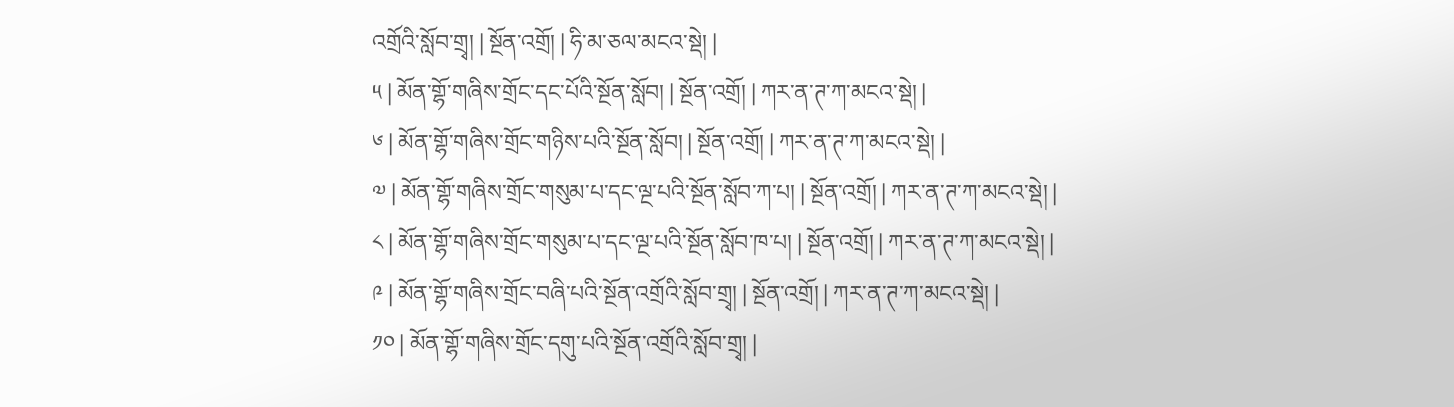འགྲོའི་སློབ་གྲྭ། | སྔོན་འགྲོ། | ཧི་མ་ཅལ་མངའ་སྡེ། |
༥ | མོན་གྷོ་གཞིས་གྲོང་དང་པོའི་སྔོན་སློབ། | སྔོན་འགྲོ། | ཀར་ན་ཊ་ཀ་མངའ་སྡེ། |
༦ | མོན་གྷོ་གཞིས་གྲོང་གཉིས་པའི་སྔོན་སློབ། | སྔོན་འགྲོ། | ཀར་ན་ཊ་ཀ་མངའ་སྡེ། |
༧ | མོན་གྷོ་གཞིས་གྲོང་གསུམ་པ་དང་ལྔ་པའི་སྔོན་སློབ་ཀ་པ། | སྔོན་འགྲོ། | ཀར་ན་ཊ་ཀ་མངའ་སྡེ། |
༨ | མོན་གྷོ་གཞིས་གྲོང་གསུམ་པ་དང་ལྔ་པའི་སྔོན་སློབ་ཁ་པ། | སྔོན་འགྲོ། | ཀར་ན་ཊ་ཀ་མངའ་སྡེ། |
༩ | མོན་གྷོ་གཞིས་གྲོང་བཞི་པའི་སྔོན་འགྲོའི་སློབ་གྲྭ། | སྔོན་འགྲོ། | ཀར་ན་ཊ་ཀ་མངའ་སྡེ། |
༡༠ | མོན་གྷོ་གཞིས་གྲོང་དགུ་པའི་སྔོན་འགྲོའི་སློབ་གྲྭ། |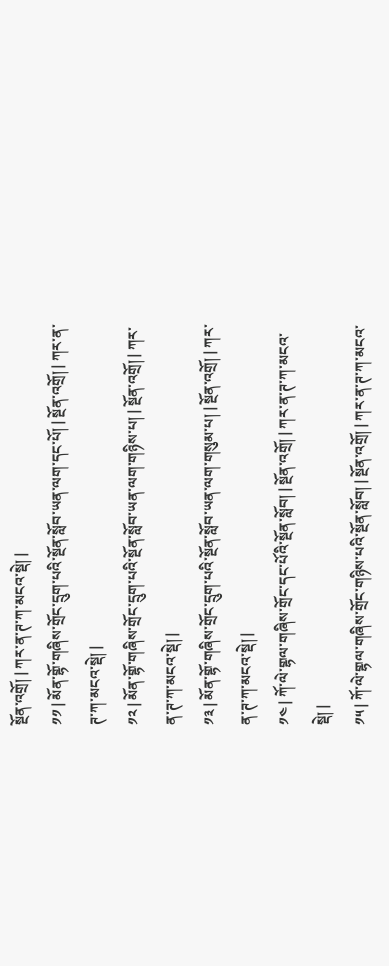སྔོན་འགྲོ། | ཀར་ན་ཊ་ཀ་མངའ་སྡེ། |
༡༡ | མོན་གྷོ་གཞིས་གྲོང་དྲུག་པའི་སྔོན་སློབ་ཡན་ལག་དང་པོ། | སྔོན་འགྲོ། | ཀར་ན་ཊ་ཀ་མངའ་སྡེ། |
༡༢ | མོན་གྷོ་གཞིས་གྲོང་དྲུག་པའི་སྔོན་སློབ་ཡན་ལག་གཉིས་པ། | སྔོན་འགྲོ། | ཀར་ན་ཊ་ཀ་མངའ་སྡེ། |
༡༣ | མོན་གྷོ་གཞིས་གྲོང་དྲུག་པའི་སྔོན་སློབ་ཡན་ལག་གསུམ་པ། | སྔོན་འགྲོ། | ཀར་ན་ཊ་ཀ་མངའ་སྡེ། |
༡༤ | ཀོ་ལེ་གྷལ་གཞིས་གྲོང་དང་པོའི་སྔོན་སློབ། | སྔོན་འགྲོ། | ཀར་ན་ཊ་ཀ་མངའ་སྡེ། |
༡༥ | ཀོ་ལེ་གྷལ་གཞིས་གྲོང་གཉིས་པའི་སྔོན་སློབ། | སྔོན་འགྲོ། | ཀར་ན་ཊ་ཀ་མངའ་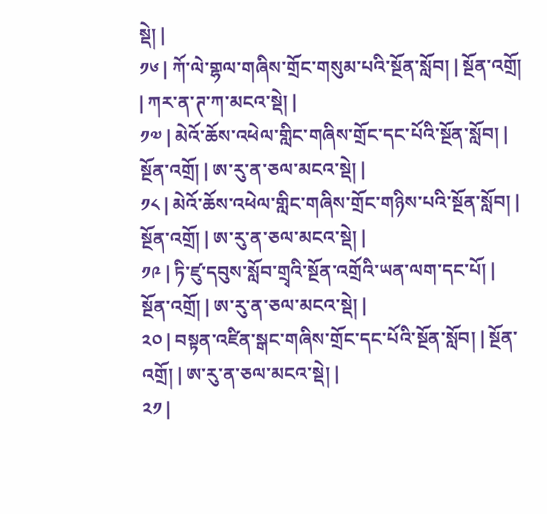སྡེ། |
༡༦ | ཀོ་ལེ་གྷལ་གཞིས་གྲོང་གསུམ་པའི་སྔོན་སློབ། | སྔོན་འགྲོ། | ཀར་ན་ཊ་ཀ་མངའ་སྡེ། |
༡༧ | མེའོ་ཆོས་འཕེལ་གླིང་གཞིས་གྲོང་དང་པོའི་སྔོན་སློབ། | སྔོན་འགྲོ། | ཨ་རུ་ན་ཅལ་མངའ་སྡེ། |
༡༨ | མེའོ་ཆོས་འཕེལ་གླིང་གཞིས་གྲོང་གཉིས་པའི་སྔོན་སློབ། | སྔོན་འགྲོ། | ཨ་རུ་ན་ཅལ་མངའ་སྡེ། |
༡༩ | ཏི་ཛུ་དབུས་སློབ་གྲྭའི་སྔོན་འགྲོའི་ཡན་ལག་དང་པོ། | སྔོན་འགྲོ། | ཨ་རུ་ན་ཅལ་མངའ་སྡེ། |
༢༠ | བསྟན་འཛིན་སྒང་གཞིས་གྲོང་དང་པོའི་སྔོན་སློབ། | སྔོན་འགྲོ། | ཨ་རུ་ན་ཅལ་མངའ་སྡེ། |
༢༡ |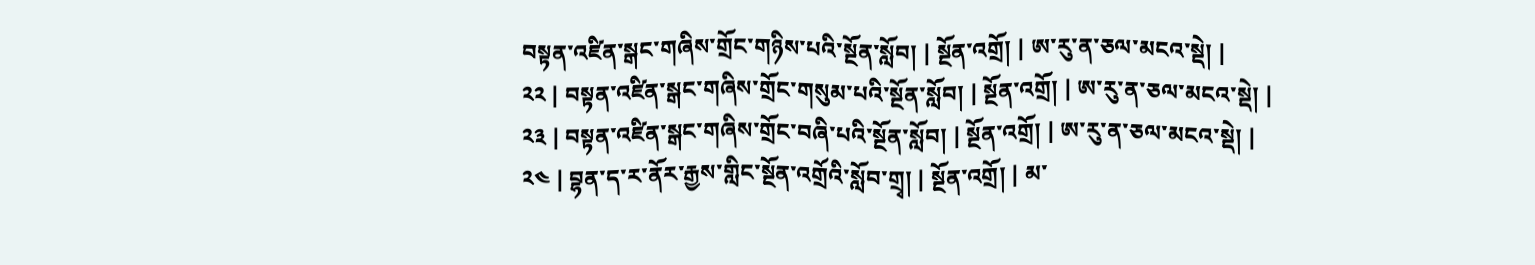བསྟན་འཛིན་སྒང་གཞིས་གྲོང་གཉིས་པའི་སྔོན་སློབ། | སྔོན་འགྲོ། | ཨ་རུ་ན་ཅལ་མངའ་སྡེ། |
༢༢ | བསྟན་འཛིན་སྒང་གཞིས་གྲོང་གསུམ་པའི་སྔོན་སློབ། | སྔོན་འགྲོ། | ཨ་རུ་ན་ཅལ་མངའ་སྡེ། |
༢༣ | བསྟན་འཛིན་སྒང་གཞིས་གྲོང་བཞི་པའི་སྔོན་སློབ། | སྔོན་འགྲོ། | ཨ་རུ་ན་ཅལ་མངའ་སྡེ། |
༢༤ | བྷན་ད་ར་ནོར་རྒྱས་གླིང་སྔོན་འགྲོའི་སློབ་གྲྭ། | སྔོན་འགྲོ། | མ་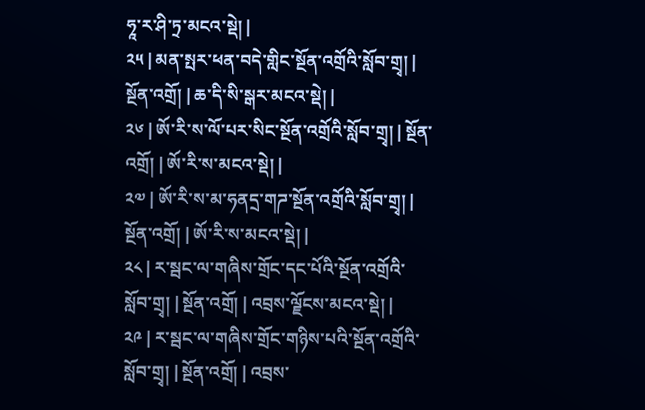ཧཱ་ར་ཤི་ཏྲ་མངའ་སྡེ། |
༢༥ | མན་སྤར་ཕན་བདེ་གླིང་སྔོན་འགྲོའི་སློབ་གྲྭ། | སྔོན་འགྲོ། | ཆ་དི་སི་སྒར་མངའ་སྡེ། |
༢༦ | ཨོ་རི་ས་ལོ་པར་སིང་སྔོན་འགྲོའི་སློབ་གྲྭ། | སྔོན་འགྲོ། | ཨོ་རི་ས་མངའ་སྡེ། |
༢༧ | ཨོ་རི་ས་མ་ཧནདྲ་གཌ་སྔོན་འགྲོའི་སློབ་གྲྭ། | སྔོན་འགྲོ། | ཨོ་རི་ས་མངའ་སྡེ། |
༢༨ | ར་སྦང་ལ་གཞིས་གྲོང་དང་པོའི་སྔོན་འགྲོའི་སློབ་གྲྭ། | སྔོན་འགྲོ། | འབྲས་ལྗོངས་མངའ་སྡེ། |
༢༩ | ར་སྦང་ལ་གཞིས་གྲོང་གཉིས་པའི་སྔོན་འགྲོའི་སློབ་གྲྭ། | སྔོན་འགྲོ། | འབྲས་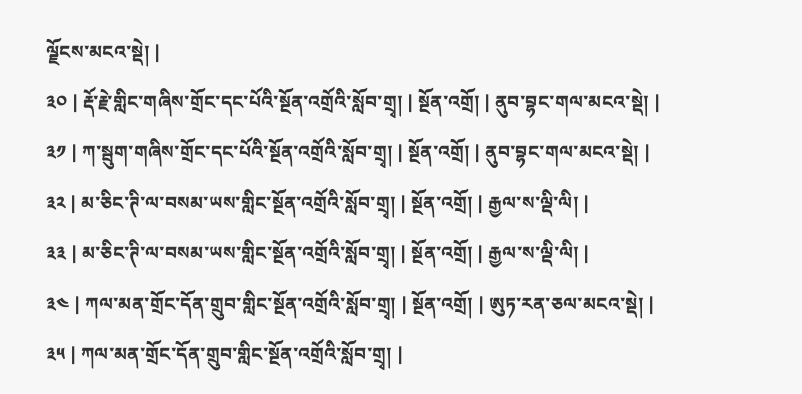ལྗོངས་མངའ་སྡེ། |
༣༠ | རྡོ་རྗེ་གླིང་གཞིས་གྲོང་དང་པོའི་སྔོན་འགྲོའི་སློབ་གྲྭ། | སྔོན་འགྲོ། | ནུབ་བྷང་གལ་མངའ་སྡེ། |
༣༡ | ཀ་སྦུག་གཞིས་གྲོང་དང་པོའི་སྔོན་འགྲོའི་སློབ་གྲྭ། | སྔོན་འགྲོ། | ནུབ་བྷང་གལ་མངའ་སྡེ། |
༣༢ | མ་ཅིང་ཊི་ལ་བསམ་ཡས་གླིང་སྔོན་འགྲོའི་སློབ་གྲྭ། | སྔོན་འགྲོ། | རྒྱལ་ས་ལྡི་ལི། |
༣༣ | མ་ཅིང་ཊི་ལ་བསམ་ཡས་གླིང་སྔོན་འགྲོའི་སློབ་གྲྭ། | སྔོན་འགྲོ། | རྒྱལ་ས་ལྡི་ལི། |
༣༤ | ཀལ་མན་གྲོང་དོན་གྲུབ་གླིང་སྔོན་འགྲོའི་སློབ་གྲྭ། | སྔོན་འགྲོ། | ཨུཏ་རན་ཅལ་མངའ་སྡེ། |
༣༥ | ཀལ་མན་གྲོང་དོན་གྲུབ་གླིང་སྔོན་འགྲོའི་སློབ་གྲྭ། |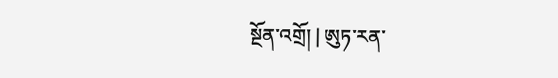སྔོན་འགྲོ། | ཨུཏ་རན་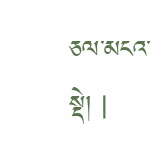ཅལ་མངའ་སྡེ། |